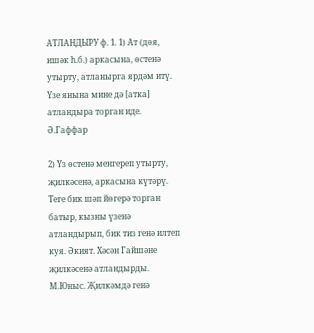АТЛАНДЫРУ ф. 1. 1) Ат (дөя, ишәк һ.б.) аркасына, өстенә утырту, атланырга ярдәм итү. Үзе янына мине дә [атка] атландыра торган иде. Ә.Гаффар

2) Үз өстенә менгереп утырту, җилкәсенә, аркасына күтәрү. Теге бик шәп йөгерә торган батыр, кызны үзенә атландырып, бик тиз генә илтеп куя. Әкият. Хәсән Гайшәне җилкәсенә атландырды. М.Юныс. Җилкәмдә генә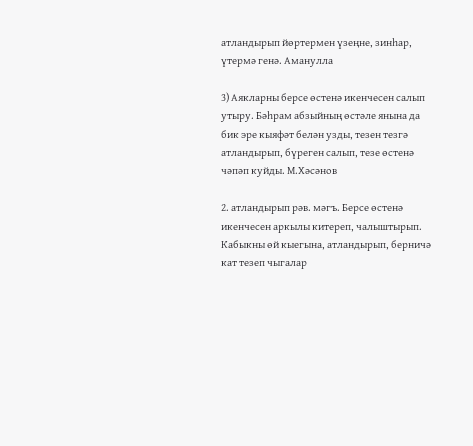атландырып йөртермен үзеңне, зинһар, үтермә генә. Аманулла

3) Аякларны берсе өстенә икенчесен салып утыру. Бәһрам абзыйның өстәле янына да бик эре кыяфәт белән узды, тезен тезгә атландырып, бүреген салып, тезе өстенә чәпәп куйды. М.Хәсәнов

2. атландырып рәв. мәгъ. Берсе өстенә икенчесен аркылы китереп, чалыштырып. Кабыкны өй кыегына, атландырып, берничә кат тезеп чыгалар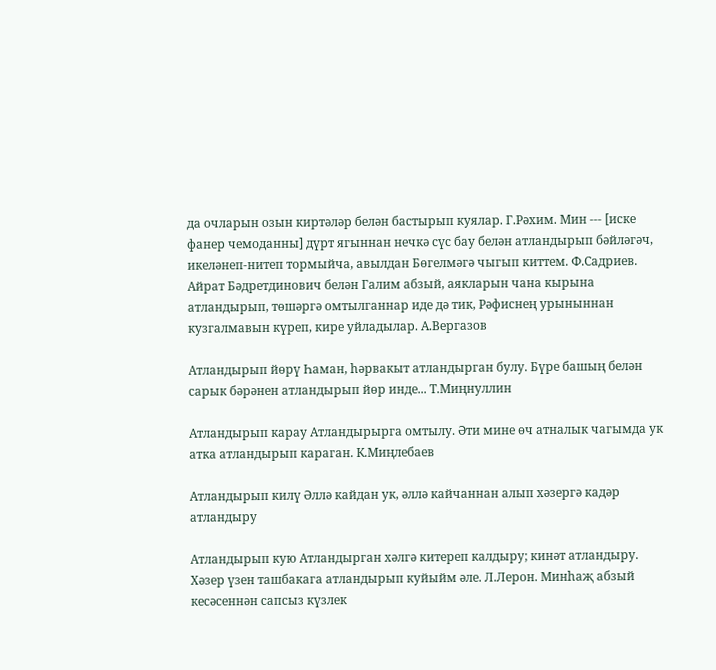да очларын озын киртәләр белән бастырып куялар. Г.Рәхим. Мин --- [иске фанер чемоданны] дүрт ягыннан нечкә сүс бау белән атландырып бәйләгәч, икеләнеп-нитеп тормыйча, авылдан Бөгелмәгә чыгып киттем. Ф.Садриев. Айрат Бәдретдинович белән Галим абзый, аякларын чана кырына атландырып, төшәргә омтылганнар иде дә тик, Рәфиснең урыныннан кузгалмавын күреп, кире уйладылар. А.Вергазов

Атландырып йөрү Һаман, һәрвакыт атландырган булу. Бүре башың белән сарык бәрәнен атландырып йөр инде... Т.Миңнуллин

Атландырып карау Атландырырга омтылу. Әти мине өч атналык чагымда ук атка атландырып караган. К.Миңлебаев

Атландырып килү Әллә кайдан ук, әллә кайчаннан алып хәзергә кадәр атландыру

Атландырып кую Атландырган хәлгә китереп калдыру; кинәт атландыру. Хәзер үзен ташбакага атландырып куйыйм әле. Л.Лерон. Минһаҗ абзый кесәсеннән сапсыз күзлек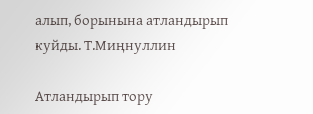алып, борынына атландырып куйды. Т.Миңнуллин

Атландырып тору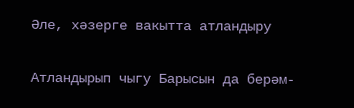Әле, хәзерге вакытта атландыру

Атландырып чыгу Барысын да берәм-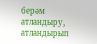берәм атландыру, атландырып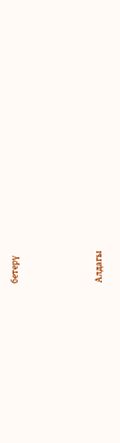бетерү



Алдагы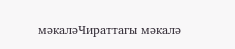мәкаләЧираттагы мәкалә